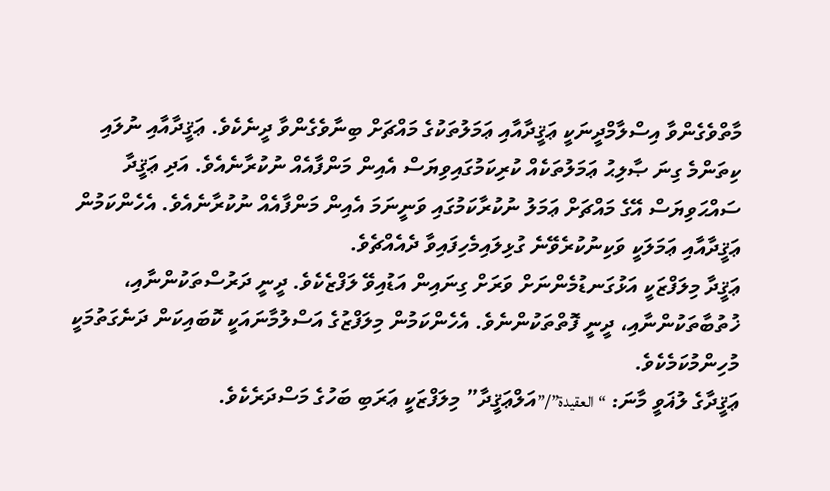މާތްވެގެންވާ އިސްލާމްދީނަކީ ޢަޤީދާއާއި ޢަމަލުތަކުގެ މައްޗަށް ބިނާވެގެންވާ ދީނެކެވެ. ޢަޤީދާއާއި ނުލައި ކިތަންމެ ގިނަ ޞާލިޙު ޢަމަލުތަކެއް ކުރިކަމުގައިވިޔަސް އެއިން މަންފާއެއް ނުކުރާނެއެވެ. އަދި ޢަޤީދާ ސައްޙަވިޔަސް އޭގެ މައްޗަށް ޢަމަލު ނުކުރާކަމުގައި ވަނީނަމަ އެއިން މަންފާއެއް ނުކުރާނެއެވެ. އެހެންކަމުން ޢަޤީދާއާއި ޢަމަލަކީ ވަކިނުކުރެވޭނެ ގުޅިލައިމެހިފައިވާ ދެއެއްޗެވެ.
ޢަޤީދާ މިލަފްޒަކީ އަޅުގަނޑުމެންނަށް ވަރަށް ގިނައިން އަޑުއިވޭ ލަފްޒެކެވެ. ދީނީ ދަރުސްތަކުންނާއި، ޚުތުބާތަކުންނާއި، ދީނީ ފޮތްތަކުންނެވެ. އެހެންކަމުން މިލަފްޒުގެ އަސްލުމާނައަކީ ކޮބައިކަން ދަނެގަތުމަކީ މުހިންމުކަމެކެވެ.
ޢަޤީދާގެ ލުޣަވީ މާނަ: “العقيدة”/”އަލްޢަޤީދާ” މިލަފްޒަކީ ޢަރަބި ބަހުގެ މަސްދަރެކެވެ.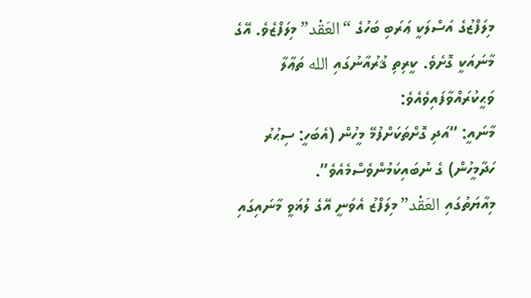މިލަފްޒުގެ އަސްލަކީ ޢަރަބި ބަހުގެ “العَقْد” މިލަފްޒެވެ. އޭގެ މާނައަކީ ގޮށެވެ. ކީރިތި ޤުރުއާނުގައި الله ތަޢާލާ ވަޙީކުރައްވާފައިވެއެވެ:
މާނައީ: “އަދި ގޮށްތަކަށްފުމޭ މީހުން (އެބަހީ: ސިޙުރު ހަދާމީހުން) ގެ ނުބައިކަމުންވެސްމެއެވެ”.
މިއާޔަތުގައި العَقْد” މިލަފްޒު އެވަނީ އޭގެ ލުޣަވީ މާނައިގައި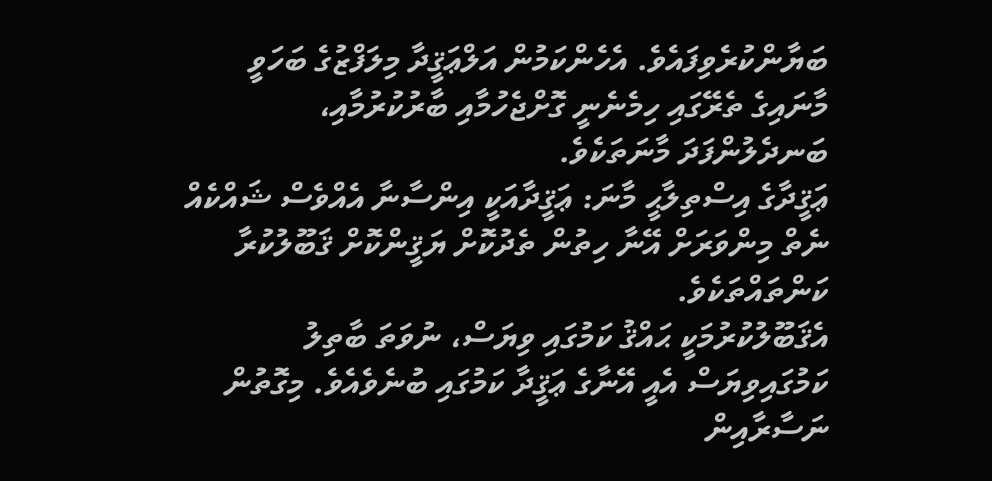ބަޔާންކުރެވިފައެވެ. އެހެންކަމުން އަލްޢަޤީދާ މިލަފްޒުގެ ބަހަވީ މާނައިގެ ތެރޭގައި ހިމެނެނީ ގޮށްޖެހުމާއި ބާރުކުރުމާއި، ބަނދެލުންފަދަ މާނަތަކެވެ.
ޢަޤީދާގެ އިސްތިލާޙީ މާނަ: ޢަޤީދާއަކީ އިންސާނާ އެއްވެސް ޝައްކެއް ނެތް މިންވަރަށް އޭނާ ހިތުން ތެދުކޮށް ޔަޤީންކޮށް ޤަބޫލުކުރާ ކަންތައްތަކެވެ.
އެޤަބޫލުކުރުމަކީ ޙައްޤު ކަމުގައި ވިޔަސް، ނުވަތަ ބާތިލު ކަމުގައިވިޔަސް އެއީ އޭނާގެ ޢަޤީދާ ކަމުގައި ބުނެވެއެވެ. މިގޮތުން ނަސާރާއިން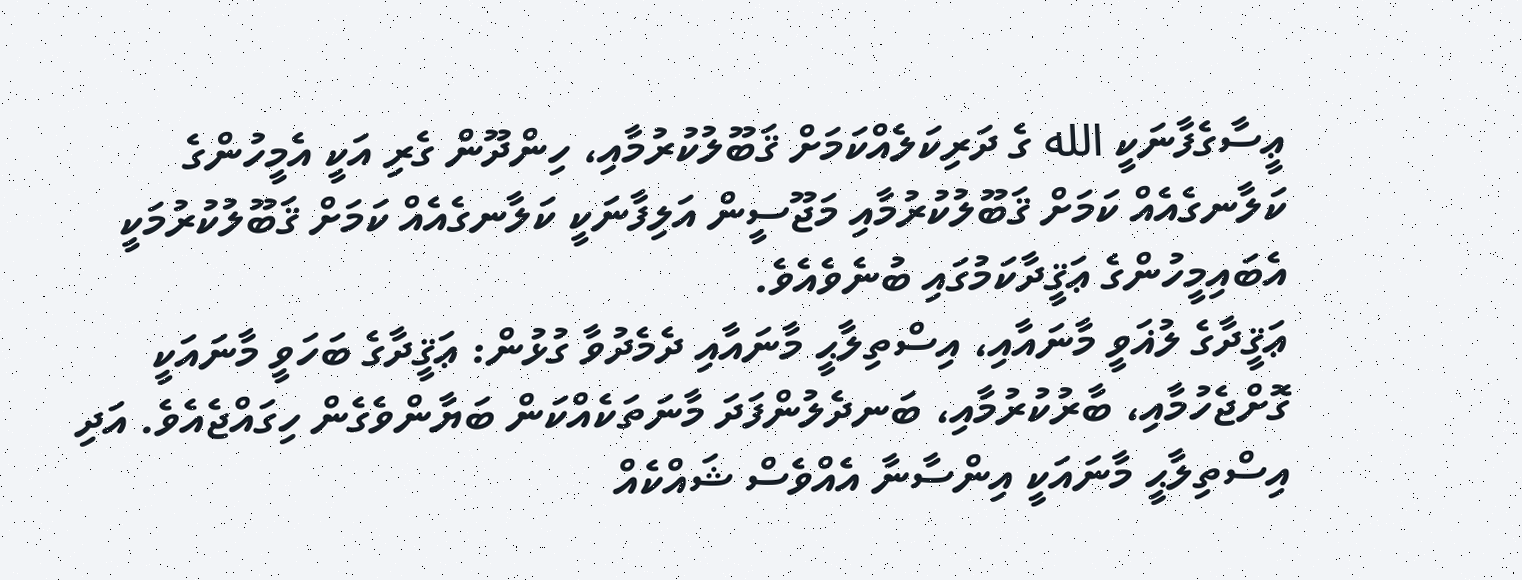ޢީސާގެފާނަކީ الله ގެ ދަރިކަލެއްކަމަށް ޤަބޫލުކުރުމާއި، ހިންދޫން ގެރި އަކީ އެމީހުންގެ ކަލާނގެއެއް ކަމަށް ޤަބޫލުކުރުމާއި މަޖޫސީން އަލިފާނަކީ ކަލާނގެއެއް ކަމަށް ޤަބޫލުކުރުމަކީ އެބައިމީހުންގެ ޢަޤީދާކަމުގައި ބުނެވެއެވެ.
ޢަޤީދާގެ ލުޣަވީ މާނައާއި، އިސްތިލާޙީ މާނައާއި ދެމެދުވާ ގުޅުން: ޢަޤީދާގެ ބަހަވީ މާނައަކީ ގޮށްޖެހުމާއި، ބާރުކުރުމާއި، ބަނދެލުންފަދަ މާނަތަކެއްކަން ބަޔާންވެގެން ހިގައްޖެއެވެ. އަދި އިސްތިލާޙީ މާނައަކީ އިންސާނާ އެއްވެސް ޝައްކެއް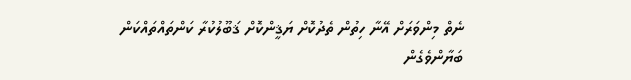ނެތް މިންވަރަށް އޭނާ ހިތުން ތެދުކޮށް ޔަޤީންކޮށް ޤަބޫލުކުރާ ކަންތައްތައްކަން ބަޔާންވެގެން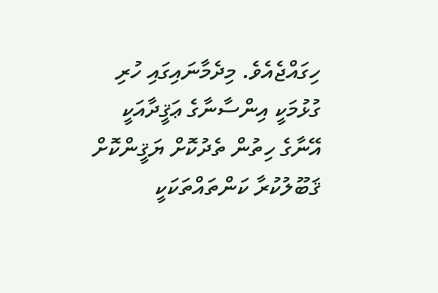ހިގައްޖެއެވެ. މިދެމާނައިގައި ހުރި ގުޅުމަކީ އިންސާނާގެ ޢަޤީދާއަކީ އޭނާގެ ހިތުން ތެދުކޮށް ޔަޤީންކޮށް ޤަބޫލުކުރާ ކަންތައްތަކަކީ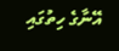އޭނާގެ ހިތުގައި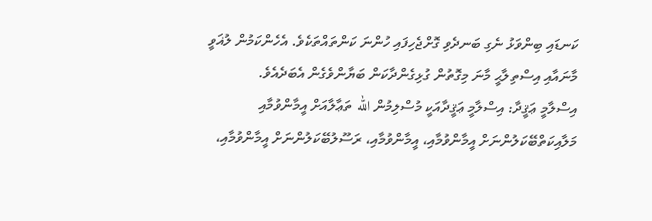ކަނޑައި ބިންވަޅު ނެގި ބަނދެވި ގޮށްޖެހިފައި ހުންނަ ކަންތައްތަކެވެ. އެހެންކަމުން ލުޣަވީ މާނައާއި އިސްތިލާޙީ މާނަ މިގޮތުން ގުޅިގެންދާކަން ބަޔާންވެގެން އެބަދެއެވެ.
އިސްލާމީ ޢަޤީދާ: އިސްލާމީ ޢަޤީދާއަކީ މުސްލިމުން الله ތަޢާލާއަށް އީމާންވުމާއި މަލާއިކަތްބޭކަލުންނަށް އީމާންވުމާއި، އީމާންވުމާއި، ރަސޫލުބޭކަލުންނަށް އީމާންވުމާއި،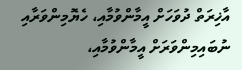އާޚިރަތް ދުވަހަށް އީމާންވުމާއި، ހެޔޮމިންވަރާއި ނުބައިމިންވަރަށް އީމާންވުމާއި،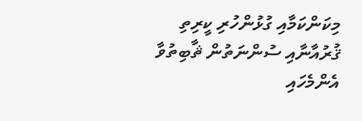މިކަންކަމާއި ގުޅުންހުރި ކީރިތި ޤުރުއާނާއި ސުންނަތުން ޘާބިތުވާ އެންމެހައި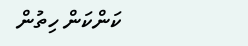ކަންކަން ހިތުން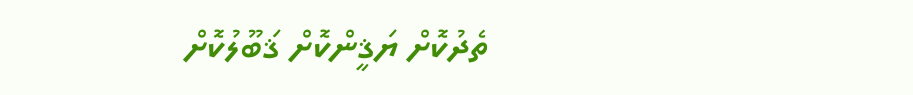ތެދުކޮށް ޔަޤީންކޮށް ޤަބޫލުކޮށް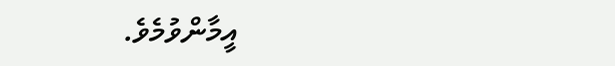އީމާންވުމެވެ.